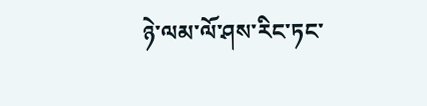ཉེ་ལམ་ལོ་ཤས་རིང་ཏང་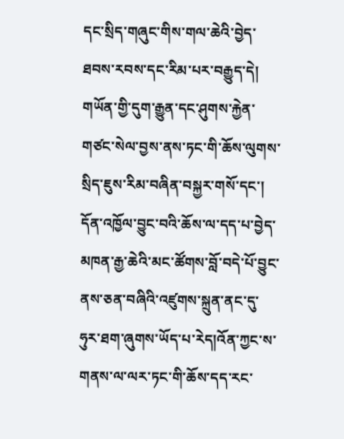དང་སྲིད་གཞུང་གིས་གལ་ཆེའི་བྱེད་ཐབས་རབས་དང་རིམ་པར་བརྒྱུད་དེ། གཡོན་གྱི་དུག་རྒྱུན་དང་ཤུགས་རྐྱེན་གཙང་སེལ་བྱས་ནས་ཏང་གི་ཆོས་ལུགས་སྲིད་ཇུས་རིམ་བཞིན་བསྐྱར་གསོ་དང་། དོན་འཁྱོལ་བྱུང་བའི་ཆོས་ལ་དད་པ་བྱེད་མཁན་རྒྱ་ཆེའི་མང་ཚོགས་བློ་བདེ་པོ་བྱུང་ནས་ཅན་བཞིའི་འཛུགས་སྐྲུན་ནང་དུ་ཧུར་ཐག་ཞུགས་ཡོད་པ་རེད།འོན་ཀྱང་ས་གནས་ལ་ལར་ཏང་གི་ཆོས་དད་རང་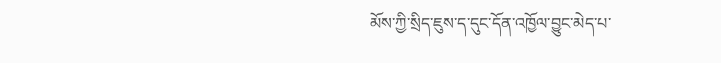མོས་ཀྱི་སྲིད་ཇུས་ད་དུང་དོན་འཁྱོལ་བྱུང་མེད་པ་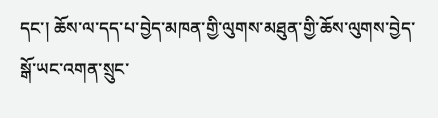དང་། ཆོས་ལ་དད་པ་བྱེད་མཁན་གྱི་ལུགས་མཐུན་གྱི་ཆོས་ལུགས་བྱེད་སྒོ་ཡང་འགན་སྲུང་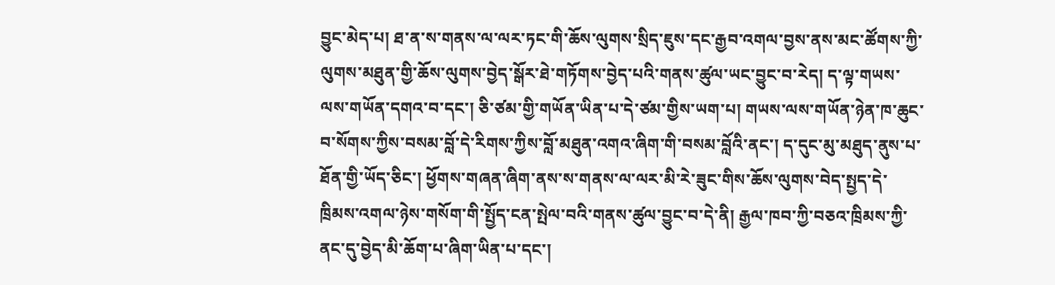བྱུང་མེད་པ། ཐ་ན་ས་གནས་ལ་ལར་ཏང་གི་ཆོས་ལུགས་སྲིད་ཇུས་དང་རྒྱབ་འགལ་བྱས་ནས་མང་ཚོགས་ཀྱི་ལུགས་མཐུན་གྱི་ཆོས་ལུགས་བྱེད་སྒོར་ཐེ་གཏོགས་བྱེད་པའི་གནས་ཚུལ་ཡང་བྱུང་བ་རེད། ད་ལྟ་གཡས་ལས་གཡོན་དགའ་བ་དང་། ཅི་ཙམ་གྱི་གཡོན་ཡིན་པ་དེ་ཙམ་གྱིས་ཡག་པ། གཡས་ལས་གཡོན་ཉེན་ཁ་ཆུང་བ་སོགས་ཀྱིས་བསམ་བློ་དེ་རིགས་ཀྱིས་བློ་མཐུན་འགའ་ཞིག་གི་བསམ་བློའི་ནང་། ད་དུང་མུ་མཐུད་ནུས་པ་ཐོན་གྱི་ཡོད་ཅིང་། ཕྱོགས་གཞན་ཞིག་ནས་ས་གནས་ལ་ལར་མི་རེ་ཟུང་གིས་ཆོས་ལུགས་བེད་སྤྱད་དེ་ཁྲིམས་འགལ་ཉེས་གསོག་གི་སྤྱོད་ངན་སྤེལ་བའི་གནས་ཚུལ་བྱུང་བ་དེ་ནི། རྒྱལ་ཁབ་ཀྱི་བཅའ་ཁྲིམས་ཀྱི་ནང་དུ་བྱེད་མི་ཆོག་པ་ཞིག་ཡིན་པ་དང་།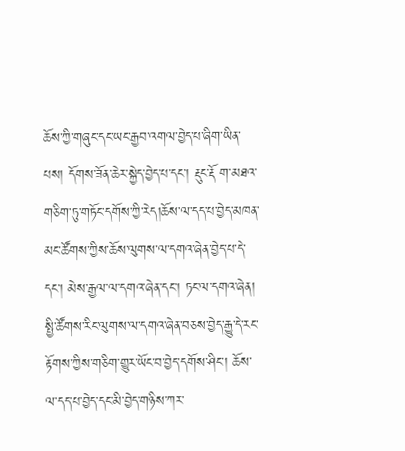ཆོས་ཀྱི་གཞུང་དང་ཡང་རྒྱབ་འགལ་བྱེད་པ་ཞིག་ཡིན་པས། དོགས་ཟོན་ཆེར་སྐྱེད་བྱེད་པ་དང་། རྡུང་རྡོ ག་མཐའ་གཅིག་ཏུ་གཏོང་དགོས་ཀྱི་རེད།ཆོས་ལ་དད་པ་བྱེད་མཁན་མང་ཚོགས་ཀྱིས་ཆོས་ལུགས་ལ་དགའ་ཞེན་བྱེད་པ་དེ་དང་། མེས་རྒྱལ་ལ་དགའ་ཞེན་དང་། ཏང་ལ་དགའ་ཞེན། སྤྱི་ཚོགས་རིང་ལུགས་ལ་དགའ་ཞེན་བཅས་བྱེད་རྒྱུ་དེ་རང་རྟོགས་ཀྱིས་གཅིག་གྱུར་ཡོང་བ་བྱེད་དགོས་ཤིང་། ཆོས་ལ་དད་པ་བྱེད་དང་མི་བྱེད་གཉིས་ཀར་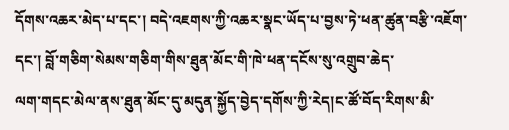དོགས་འཆར་མེད་པ་དང་། བདེ་འཇགས་ཀྱི་འཆར་སྣང་ཡོད་པ་བྱས་ཏེ་ཕན་ཚུན་བརྩི་འཇོག་དང་། བློ་གཅིག་སེམས་གཅིག་གིས་ཐུན་མོང་གི་ཁེ་ཕན་དངོས་སུ་འགྲུབ་ཆེད་
ལག་གདང་མེལ་ནས་ཐུན་མོང་དུ་མདུན་སྐྱོད་བྱེད་དགོས་ཀྱི་རེད།ང་ཚོ་བོད་རིགས་མི་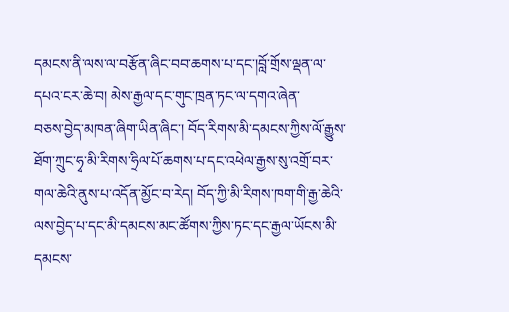དམངས་ནི་ལས་ལ་བརྩོན་ཞིང་བབ་ཆགས་པ་དང་།བློ་གྲོས་ལྡན་ལ་དཔའ་ངར་ཆེ་བ། མེས་རྒྱལ་དང་གུང་ཁྲན་ཏང་ལ་དགའ་ཞེན་
བཅས་བྱེད་མཁན་ཞིག་ཡིན་ཞིང་། བོད་རིགས་མི་དམངས་ཀྱིས་ལོ་རྒྱུས་ཐོག་ཀྲུང་ཧྭ་མི་རིགས་ཧྲིལ་པོ་ཆགས་པ་དང་འཕེལ་རྒྱས་སུ་འགྲོ་བར་གལ་ཆེའི་ནུས་པ་འདོན་མྱོང་བ་རེད། བོད་ཀྱི་མི་རིགས་ཁག་གི་རྒྱ་ཆེའི་ལས་བྱེད་པ་དང་མི་དམངས་མང་ཚོགས་ཀྱིས་ཏང་དང་རྒྱལ་ཡོངས་མི་དམངས་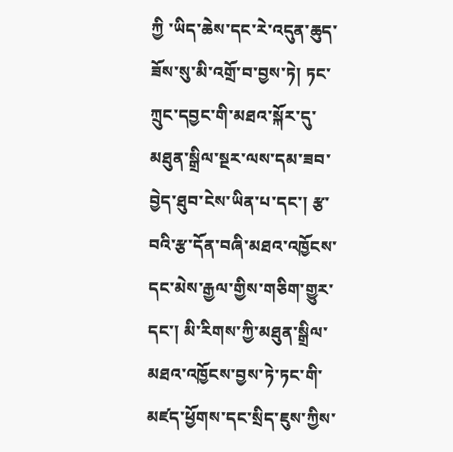ཀྱི ་ཡིད་ཆེས་དང་རེ་འདུན་ཆུད་ཟོས་སུ་མི་འགྲོ་བ་བྱས་ཏེ། ཏང་ཀྲུང་དབྱང་གི་མཐའ་སྐོར་དུ་མཐུན་སྒྲིལ་སྔར་ལས་དམ་ཟབ་བྱེད་ཐུབ་ངེས་ཡིན་པ་དང་། རྩ་བའི་རྩ་དོན་བཞི་མཐའ་འཁྱོངས་དང་མེས་རྒྱལ་གྱིས་གཅིག་གྱུར་དང་། མི་རིགས་ཀྱི་མཐུན་སྒྲིལ་མཐའ་འཁྱོངས་བྱས་ཏེ་ཏང་གི་མཛད་ཕྱོགས་དང་སྲིད་ཇུས་ཀྱིས་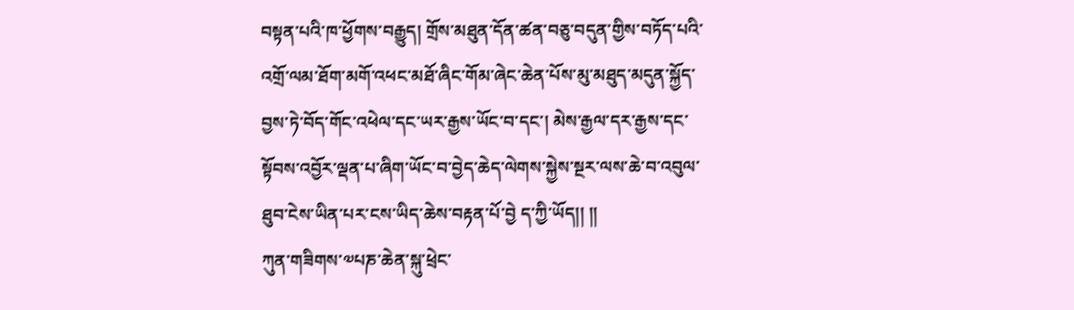བསྟན་པའི་ཁ་ཕྱོགས་བརྒྱུད། གྲོས་མཐུན་དོན་ཚན་བཅུ་བདུན་གྱིས་བཏོད་པའི་འགྲོ་ལམ་ཐོག་མགོ་འཕང་མཐོ་ཞིང་གོམ་ཞེང་ཆེན་པོས་མུ་མཐུད་མདུན་སྐྱོད་བྱས་ཏེ་བོད་གོང་འཕེལ་དང་ཡར་རྒྱས་ཡོང་བ་དང་། མེས་རྒྱལ་དར་རྒྱས་དང་སྟོབས་འབྱོར་ལྡན་པ་ཞིག་ཡོང་བ་བྱེད་ཆེད་ལེགས་སྐྱེས་སྔར་ལས་ཆེ་བ་འབུལ་ཐུབ་ངེས་ཡིན་པར་ངས་ཡིད་ཆེས་བརྟན་པོ་བྱེ ད་ཀྱི་ཡོད།། །།
ཀུན་གཟིགས་༧པཎ་ཆེན་སྐུ་ཕྲེང་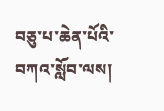བཅུ་པ་ཆེན་པོའི་བཀའ་སློབ་ལས།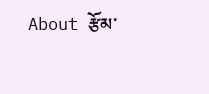About རྩོམ་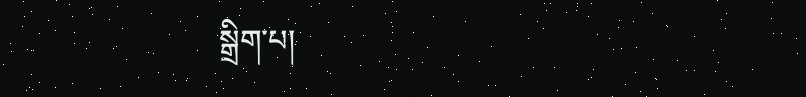སྒྲིག་པ།